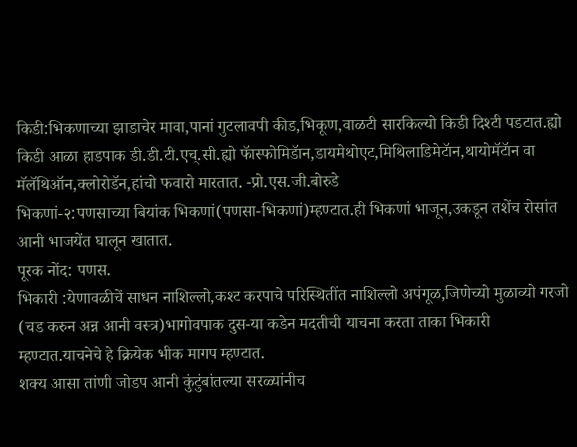किडी:भिकणाच्या झाडाचेर मावा,पानां गुटलावपी कीड,भिकूण,वाळटी सारकिल्यो किडी दिश्टी पडटात.ह्यो किडी आळा हाडपाक डी.डी.टी.एच्.सी.ह्यो फॅास्फोमिडॅान,डायमेथोएट,मिथिलाडिमेटॅान,थायोमॅटॅान वा मॅलॅथिऑन,क्लोरोडॅन,हांचो फवारो मारतात. -प्रो.एस.जी.बोरुडे
भिकणां-२:पणसाच्या बियांक भिकणां(पणसा-भिकणां)म्हण्टात.ही भिकणां भाजून,उकडून तशेंच रोसांत आनी भाजयेंत घालून खातात.
पूरक नोंद: पणस.
भिकारी :येणावळीचें साधन नाशिल्लो,कश्ट करपाचे परिस्थितींत नाशिल्लो अपंगूळ,जिणेच्यो मुळाव्यो गरजो (चड करुन अन्न आनी वस्त्र)भागोवपाक दुस-या कडेन मदतीची याचना करता ताका भिकारी म्हण्टात.याचनेचे हे क्रियेक भीक मागप म्हण्टात.
शक्य आसा तांणी जोडप आनी कुंटुंबांतल्या सरळ्यांनीच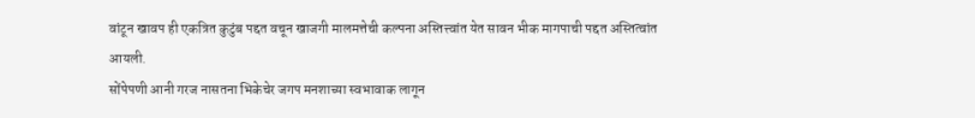वांटून खावप ही एकत्रित कुटुंब पद्दत वचून खाजगी मालमत्तेची कल्पना अस्तित्त्वांत येत सावन भीक मागपाची पद्दत अस्तित्वांत आयली.
सोंपेपणी आनी गरज नासतना भिकेचेर जगप मनशाच्या स्वभावाक लागून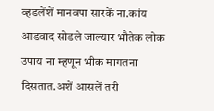व्हडलेंशें मानवपा सारकें ना.कांय आडवाद सोडले जाल्यार भौतेक लोक उपाय ना म्हणून भीक मागतना दिसतात.अशें आसलें तरी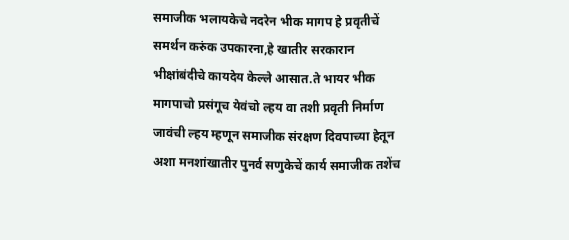समाजीक भलायकेचे नदरेन भीक मागप हे प्रवृतीचें समर्थन करुंक उपकारना,हे खातीर सरकारान भीक्षांबंदीचे कायदेय केल्ले आसात.ते भायर भीक मागपाचो प्रसंगूच येवंचो ल्हय वा तशी प्रवृती निर्माण जावंची ल्हय म्हणून समाजीक संरक्षण दिवपाच्या हेतून अशा मनशांखातीर पुनर्व सणुकेचें कार्य समाजीक तशेंच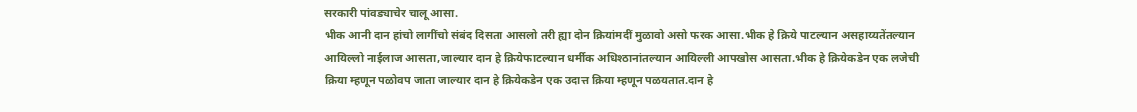सरकारी पांवड्याचेर चालू आसा.
भीक आनी दान हांचो लागींचो संबंद दिसता आसलो तरी ह्या दोन क्रियांमदीं मुळावो असो फरक आसा.भीक हे क्रिये पाटल्यान असहाय्यतेंतल्यान आयिल्लो नाईलाज आसता,जाल्यार दान हे क्रियेफाटल्यान धर्मीक अधिश्ठानांतल्यान आयिल्ली आपखोस आसता.भीक हे क्रियेकडेन एक लजेची क्रिया म्हणून पळोवप जाता जाल्यार दान हे क्रियेकडेन एक उदात्त क्रिया म्हणून पळयतात.दान हे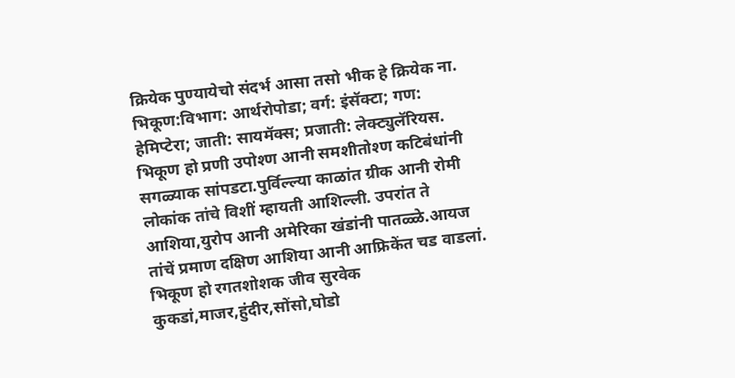क्रियेक पुण्यायेचो संदर्भ आसा तसो भीक हे क्रियेक ना.
भिकूण:विभाग: आर्थरोपोडा; वर्ग: इंसॅक्टा; गण: हेमिप्टेरा; जाती: सायमॅक्स; प्रजाती: लेक्ट्युलॅरियस.
भिकूण हो प्रणी उपोश्ण आनी समशीतोश्ण कटिबंधांनी सगळ्याक सांपडटा.पुर्विल्ल्या काळांत ग्रीक आनी रोमी लोकांक तांचे विशीं म्हायती आशिल्ली. उपरांत ते आशिया,युरोप आनी अमेरिका खंडांनी पातळ्ळे.आयज तांचें प्रमाण दक्षिण आशिया आनी आफ्रिकेंत चड वाडलां.
भिकूण हो रगतशोशक जीव सुरवेक कुकडां,माजर,हुंदीर,सोंसो,घोडो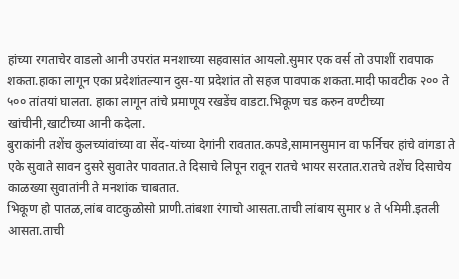हांच्या रगताचेर वाडलो आनी उपरांत मनशाच्या सहवासांत आयलो.सुमार एक वर्स तो उपाशीं रावपाक शकता.हाका लागून एका प्रदेशांतल्यान दुस-या प्रदेशांत तो सहज पावपाक शकता.मादी फावटीक २०० ते ५०० तांतयां घालता. हाका लागून तांचे प्रमाणूय रखडेंच वाडटा.भिकूण चड करुन वण्टीच्या खांचीनी,खाटीच्या आनी कदेला.
बुराकांनी तशेंच कुलच्यांवांच्या वा सेंद-यांच्या देगांनी रावतात.कपडे,सामानसुमान वा फर्निचर हांचे वांगडा ते एके सुवाते सावन दुसरे सुवातेर पावतात.ते दिसाचे लिपून रावून रातचे भायर सरतात.रातचे तशेंच दिसाचेय काळख्या सुवातांनी ते मनशांक चाबतात.
भिकूण हो पातळ,लांब वाटकुळोसो प्राणी.तांबशा रंगाचो आसता.ताची लांबाय सुमार ४ ते ५मिमी.इतली आसता.ताची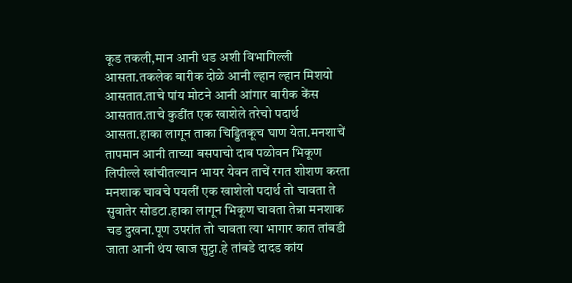कूड तकली,मान आनी धड अशी विभागिल्ली आसता.तकलेक बारीक दोळे आनी ल्हान ल्हान मिशयो आसतात.ताचे पांय मोटने आनी आंगार बारीक केंस आसतात.ताचे कुडींत एक खाशेले तरेचो पदार्थ आसता.हाका लागून ताका चिड्डितकूच घाण येता.मनशाचें तापमान आनी ताच्या बसपाचो दाब पळोवन भिकूण लिपील्ले खांचीतल्यान भायर येवन ताचें रगत शोशण करता मनशाक चावचे पयलीं एक खाशेलो पदार्थ तो चावता ते सुवातेर सोडटा.हाका लागून भिकूण चावता तेन्ना मनशाक चड दुखना.पूण उपरांत तो चावता त्या भागार कात तांबडी जाता आनी थंय खाज सुट्टा.हे तांबडे दादड कांय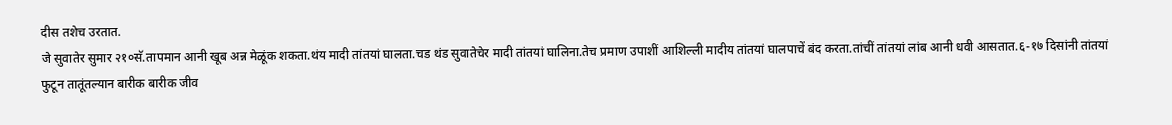दीस तशेच उरतात.
जे सुवातेर सुमार २१०सॅ.तापमान आनी खूब अन्न मेळूंक शकता.थंय मादी तांतयां घालता.चड थंड सुवातेचेर मादी तांतयां घालिना.तेच प्रमाण उपाशीं आशिल्ली मादीय तांतयां घालपाचें बंद करता.तांचीं तांतयां लांब आनी धवी आसतात.६-१७ दिसांनी तांतयां फुटून तातूंतल्यान बारीक बारीक जीव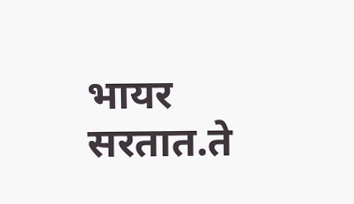भायर सरतात.ते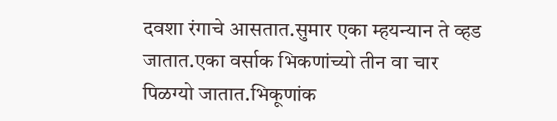दवशा रंगाचे आसतात.सुमार एका म्हयन्यान ते व्हड जातात.एका वर्साक भिकणांच्यो तीन वा चार पिळग्यो जातात.भिकूणांक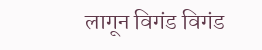लागून विगंड विगंड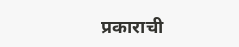प्रकाराची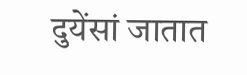दुयेंसां जातात